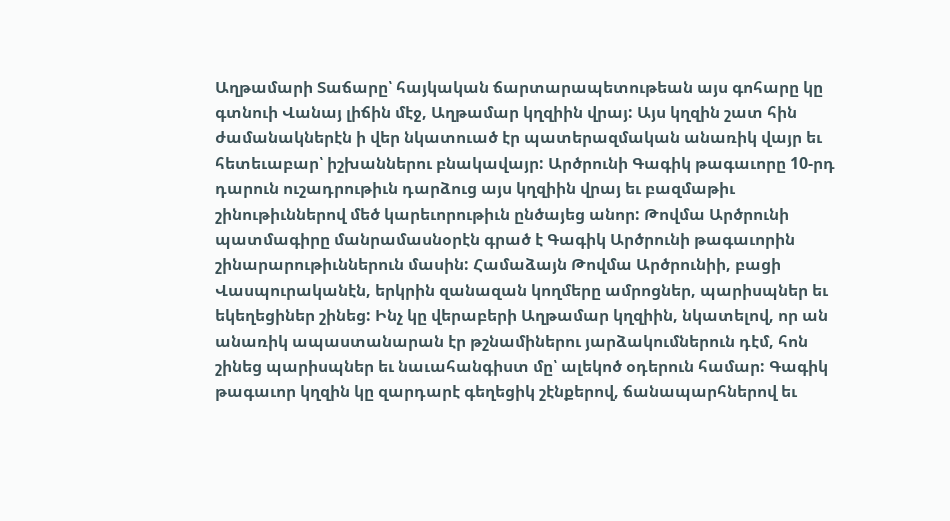Աղթամարի Տաճարը՝ հայկական ճարտարապետութեան այս գոհարը կը գտնուի Վանայ լիճին մէջ, Աղթամար կղզիին վրայ: Այս կղզին շատ հին ժամանակներէն ի վեր նկատուած էր պատերազմական անառիկ վայր եւ հետեւաբար՝ իշխաններու բնակավայր: Արծրունի Գագիկ թագաւորը 10-րդ դարուն ուշադրութիւն դարձուց այս կղզիին վրայ եւ բազմաթիւ շինութիւններով մեծ կարեւորութիւն ընծայեց անոր: Թովմա Արծրունի պատմագիրը մանրամասնօրէն գրած է Գագիկ Արծրունի թագաւորին շինարարութիւններուն մասին: Համաձայն Թովմա Արծրունիի, բացի Վասպուրականէն, երկրին զանազան կողմերը ամրոցներ, պարիսպներ եւ եկեղեցիներ շինեց: Ինչ կը վերաբերի Աղթամար կղզիին, նկատելով, որ ան անառիկ ապաստանարան էր թշնամիներու յարձակումներուն դէմ, հոն շինեց պարիսպներ եւ նաւահանգիստ մը՝ ալեկոծ օդերուն համար: Գագիկ թագաւոր կղզին կը զարդարէ գեղեցիկ շէնքերով, ճանապարհներով եւ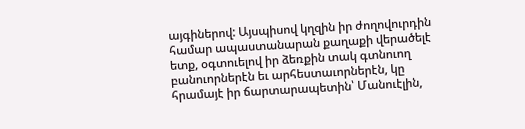այգիներով: Այսպիսով կղզին իր ժողովուրդին համար ապաստանարան քաղաքի վերածելէ ետք, օգտուելով իր ձեռքին տակ գտնուող բանուորներէն եւ արհեստաւորներէն, կը հրամայէ իր ճարտարապետին՝ Մանուէլին,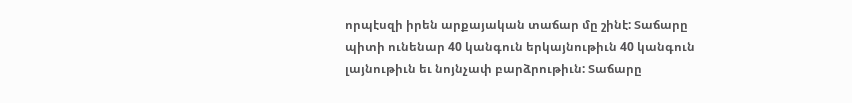որպէսզի իրեն արքայական տաճար մը շինէ: Տաճարը պիտի ունենար 40 կանգուն երկայնութիւն 40 կանգուն լայնութիւն եւ նոյնչափ բարձրութիւն: Տաճարը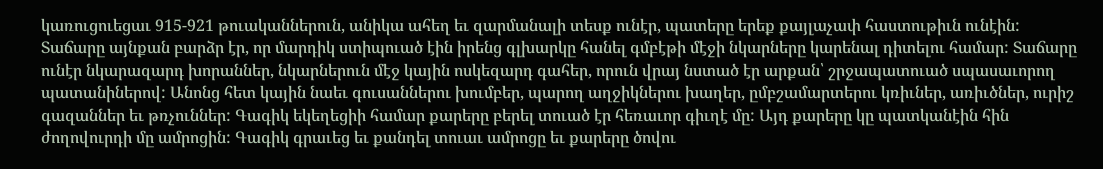կառուցուեցաւ 915-921 թուականներուն, անիկա ահեղ եւ զարմանալի տեսք ունէր, պատերը երեք քայլաչափ հաստութիւն ունէին: Տաճարը այնքան բարձր էր, որ մարդիկ ստիպուած էին իրենց գլխարկը հանել գմբէթի մէջի նկարները կարենալ դիտելու համար: Տաճարը ունէր նկարազարդ խորաններ, նկարներուն մէջ կային ոսկեզարդ գահեր, որուն վրայ նստած էր արքան՝ շրջապատուած սպասաւորող պատանիներով: Անոնց հետ կային նաեւ գուսաններու խումբեր, պարող աղջիկներու խաղեր, ըմբշամարտերու կռիւներ, առիւծներ, ուրիշ գազաններ եւ թռչուններ: Գագիկ եկեղեցիի համար քարերը բերել տուած էր հեռաւոր գիւղէ մը: Այդ քարերը կը պատկանէին հին ժողովուրդի մը ամրոցին: Գագիկ գրաւեց եւ քանդել տուաւ ամրոցը եւ քարերը ծովու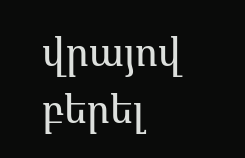վրայով բերել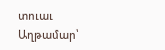տուաւ Աղթամար՝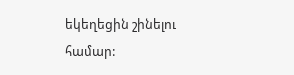եկեղեցին շինելու համար: